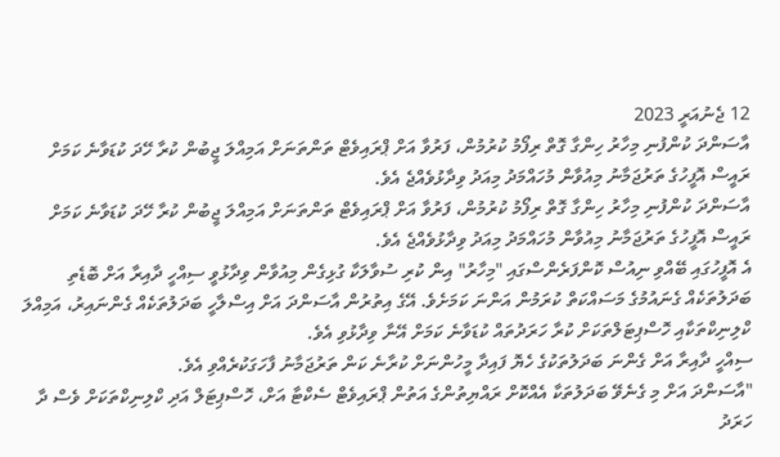12 ޖެނުއަރީ 2023
އާސަންދަ ކުންފުނި މިހާރު ހިންގާ ގޮތް ރިފޯމު ކުރުމުން، ފަރުވާ އަށް ޕްރައިވެޓް ތަންތަނަށް އަމިއްލަ ޖީބުން ކުރާ ހޭދަ ކުޑަވާނެ ކަމަށް ރައީސް އޮފީހުގެ ތަރުޖަމާނު މިއުވާން މުހައްމަދު މިއަދު ވިދާޅުވެއްޖެ އެވެ.
އާސަންދަ ކުންފުނި މިހާރު ހިންގާ ގޮތް ރިފޯމު ކުރުމުން، ފަރުވާ އަށް ޕްރައިވެޓް ތަންތަނަށް އަމިއްލަ ޖީބުން ކުރާ ހޭދަ ކުޑަވާނެ ކަމަށް ރައީސް އޮފީހުގެ ތަރުޖަމާނު މިއުވާން މުހައްމަދު މިއަދު ވިދާޅުވެއްޖެ އެވެ.
އެ އޮފީހުގައި ބޭއްވި ނިއުސް ކޮންފަރެންސްގައި "މިހާރު" އިން ކުރި ސުވާލަކާ ގުޅިގެން މިއުވާން ވިދާޅުވީ ސިއްހީ ދާއިރާ އަށް ބޮޑެތި ބަދަލުތަކެއް ގެނައުމުގެ މަސައްކަތް ކުރަމުން އަންނަ ކަމަށެވެ. އޭގެ އިތުރުން އާސަންދަ އަށް އިސްލާހީ ބަދަލުތަކެއް ގެންނައިރު، އަމިއްލަ ކްލިނިކްތަކާއި ހޮސްޕިޓަލްތަކަށް ކުރާ ހަރަދުތައް ކުޑަވާނެ ކަމަށް އޭނާ ވިދާޅުވި އެވެ.
ސިއްހީ ދާއިރާ އަށް ގެންނަ ބަދަލުތަކުގެ ހެޔޮ ފައިދާ މީހުންނަށް ކުރާނެ ކަން ތަރުޖަމާނު ފާހަގަކުރެއްވި އެވެ.
"އާސަންދަ އަށް މި ގެނެވޭ ބަދަލުތަކާ އެއްކޮށް ރައްޔިތުންގެ އަތުން ޕްރައިވެޓް ސެކްޓާ އަށް، ހޮސްޕިޓަލް އަދި ކްލިނިކްތަކަށް ވެސް ދާ ހަރަދު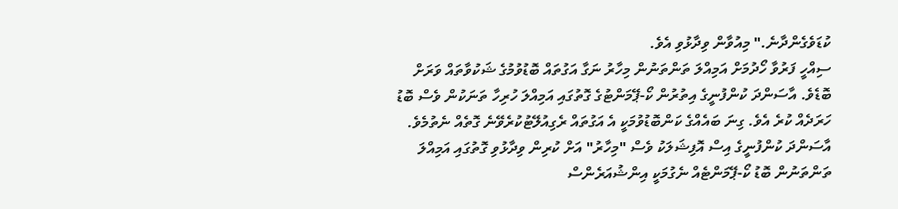ކުޑަވެގެންދާނެ." މިއުވާން ވިދާޅުވި އެވެ.
ސިއްހީ ފަރުވާ ހޯދުމަށް އަމިއްލަ ތަންތަނުން މިހާރު ނަގާ އަގުތައް ބޮޑުވުމުގެ ޝަކުވާތައް ވަރަށް ބޮޑެވެ. އާސަންދަ ކުންފުނީގެ އިތުރުން ކޯ-ޕޭމަންޓުގެ ގޮތުގައި އަމިއްލަ ހުރިހާ ތަނަކުން ވެސް ބޮޑު ހަރަދެއް ކުރެ އެވެ. ގިނަ ބައެއްގެ ކަންބޮޑުވުމަކީ އެ އަގުތައް ރެގިއުލޭޓުކުރެވޭނެ ގޮތެއް ނެތުމެވެ.
އާސަންދަ ކުންފުނީގެ އިސް އޮފިޝަލަކު ވެސް "މިހާރު" އަށް ކުރިން ވިދާޅުވި ގޮތުގައި އަމިއްލަ ތަންތަނުން ބޮޑު ކޯ-ޕޭމަންޓެއް ނެގުމަކީ އިންޝުއަރެންސް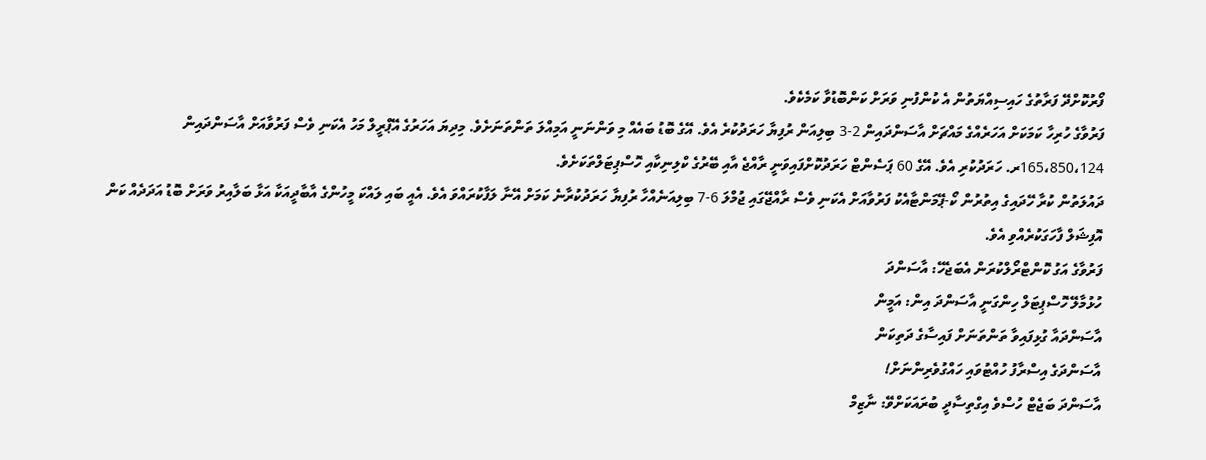ފޯރުކޮށްދޭ ފަރާތުގެ ހައިސިއްޔަތުން އެ ކުންފުނި ވަރަށް ކަންބޮޑުވާ ކަމެކެވެ.
ފަރުވާގެ ހުރިހާ ކަމަކަށް އަހަރެއްގެ މައްޗަށް އާސަންދައިން 2-3 ބިލިއަން ރުފިޔާ ހަރަދުކުރެ އެވެ. އޭގެ ބޮޑު ބައެއް މި ވަންނަނީ އަމިއްލަ ތަންތަނަށެވެ. މިދިޔަ އަހަރުގެ އޭޕްރީލް މަހު އެކަނި ވެސް ފަރުވާއަށް އާސަންދައިން 165،850،124ރ. ހަރަދުކުރި އެވެ. އޭގެ 60 ޕަސެންޓް ހަރަދުކޮށްފައިވަނީ ރާއްޖެ އާއި ބޭރުގެ ކްލިނިކާއި ހޮސްޕިޓަލްތަކަށެވެ.
ދައުލަތުން ކުރާ ހޭދައިގެ އިތުރުން ކޯ-ޕޭމަންޓާއެކު ފަރުވާއަށް އެކަނި ވެސް ރާއްޖޭގައި ޖުމްލަ 6-7 ބިލިއަނެއްހާ ރުފިޔާ ހަރަދުކުރާނެ ކަމަށް އޭނާ ލަފާކުރައްވަ އެވެ. އެއީ ބައި ލައްކަ މީހުންގެ އާބާދީއަކާ އަޅާ ބަލާއިރު ވަރަށް ބޮޑު އަދަދެއް ކަން އޮފިޝަލް ފާހަގަކުރެއްވި އެވެ.
ފަރުވާގެ އަގު ކޮންޓްރޯލްކުރަން އެބަޖެހޭ: އާސަންދަ
ހުޅުމާލޭ ހޮސްޕިޓަލް ހިންގަނީ އާސަންދަ އިން: އަމީން
އާސަންދައާ ގުޅިފައިވާ ތަންތަނަށް ފައިސާގެ ދަތިކަން
އާސަންދަގެ އިސްރާފު ހުއްޓުވައި ހައްގުވެރިންނަށް!
އާސަންދަ ބަޖެޓް ހުސްވެ އިގްތިސާދީ ބުރައަކަށްވޭ: ނާޒިމް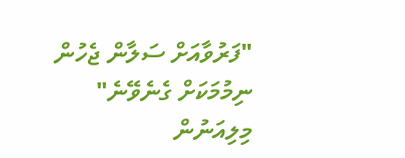"ފަރުވާއަށް ސަލާން ޖެހުން ނިމުމަކަށް ގެނެވޭނެ"
މިލިއަނުން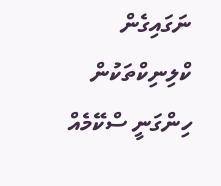ނަގައިގެން ކްލިނިކްތަކުން ހިންގަނީ ސްކޭމެއް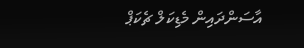އާސަންދައިން މެޑިކަލް ޗެކަޕް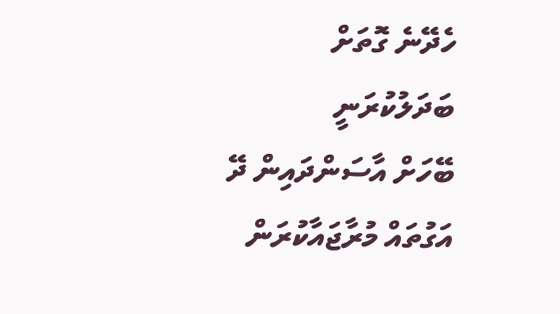ހެދޭނެ ގޮތަށް ބަދަލުކުރަނީ
ބޭހަށް އާސަންދައިން ދޭ އަގުތައް މުރާޖައާކުރަން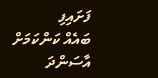ފަށައިފި
ބައެއް ކަންކަމަށް އާސަންދަ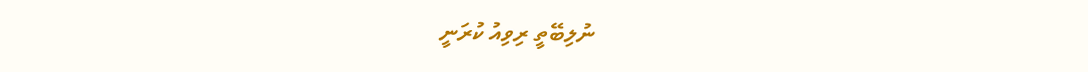ނުލިބޭތީ ރިވިއު ކުރަނީ